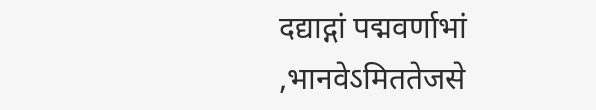दद्याद्गां पद्मवर्णाभां ,भानवेऽमिततेजसे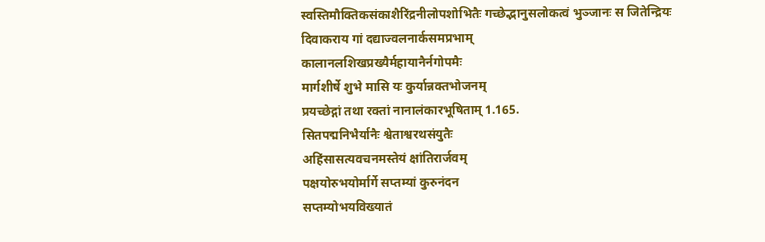स्वस्तिमौक्तिकसंकाशैरिंद्रनीलोपशोभितैः गच्छेद्भानुसलोकत्वं भुञ्जानः स जितेन्द्रियः
दिवाकराय गां दद्याज्वलनार्कसमप्रभाम्
कालानलशिखप्रख्यैर्महायानैर्नगोपमैः
मार्गशीर्षे शुभे मासि यः कुर्यान्नक्तभोजनम्
प्रयच्छेद्गां तथा रक्तां नानालंकारभूषिताम् 1.165.
सितपद्मनिभैर्यानैः श्वेताश्वरथसंयुतैः
अहिंसासत्यवचनमस्तेयं क्षांतिरार्जवम्
पक्षयोरुभयोर्मार्गे सप्तम्यां कुरुनंदन
सप्तम्योभयविख्यातं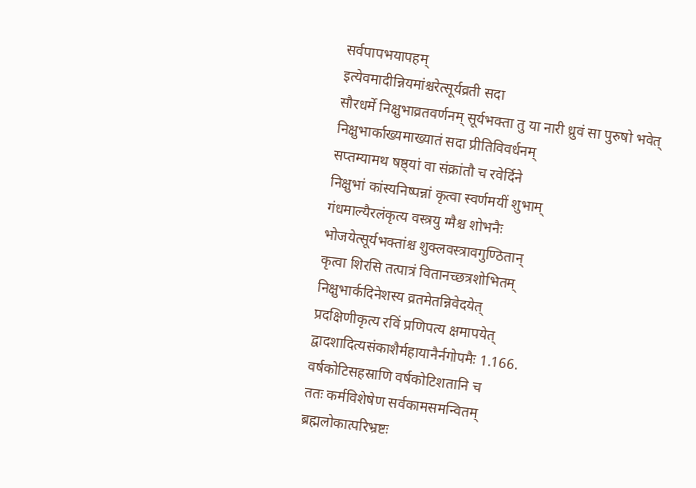सर्वपापभयापहम्
इत्येवमादीन्नियमांश्चरेत्सूर्यव्रती सदा
सौरधर्मे निक्षुभाव्रतवर्णनम् सूर्यभक्ता तु या नारी ध्रुवं सा पुरुषो भवेत्
निक्षुभार्काख्यमाख्यातं सदा प्रीतिविवर्धनम्
सप्तम्यामथ षष्ठ्यां वा संक्रांतौ च रवेर्दिने
निक्षुभां कांस्यनिष्पन्नां कृत्वा स्वर्णमयीं शुभाम्
गंधमाल्यैरलंकृत्य वस्त्रयु ग्मैश्च शोभनैः
भोजयेत्सूर्यभक्तांश्च शुक्लवस्त्रावगुण्ठितान्
कृत्वा शिरसि तत्पात्रं वितानच्छत्रशोभितम्
निक्षुभार्कदिनेशस्य व्रतमेतन्निवेदयेत्
प्रदक्षिणीकृत्य रविं प्रणिपत्य क्षमापयेत्
द्वादशादित्यसंकाशैर्महायानैर्नगोपमैः 1.166.
वर्षकोटिसहस्राणि वर्षकोटिशतानि च
ततः कर्मविशेषेण सर्वकामसमन्वितम्
ब्रह्मलोकात्परिभ्रष्टः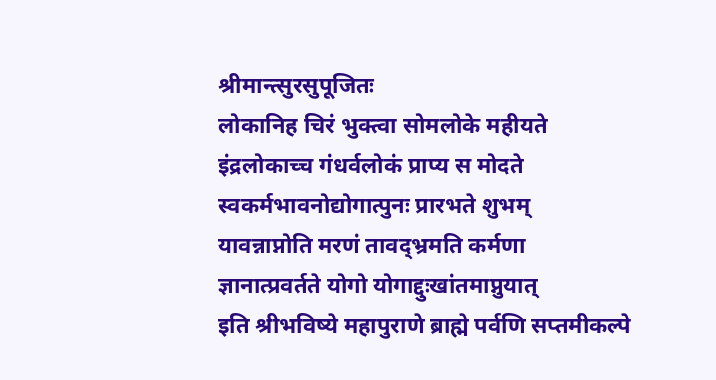श्रीमान्त्सुरसुपूजितः
लोकानिह चिरं भुक्त्वा सोमलोके महीयते
इंद्रलोकाच्च गंधर्वलोकं प्राप्य स मोदते
स्वकर्मभावनोद्योगात्पुनः प्रारभते शुभम्
यावन्नाप्नोति मरणं तावद्भ्रमति कर्मणा
ज्ञानात्प्रवर्तते योगो योगाद्दुःखांतमाप्नुयात्
इति श्रीभविष्ये महापुराणे ब्राह्मे पर्वणि सप्तमीकल्पे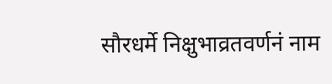सौरधर्मे निक्षुभाव्रतवर्णनं नाम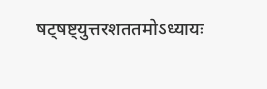षट्षष्ट्युत्तरशततमोऽध्यायः